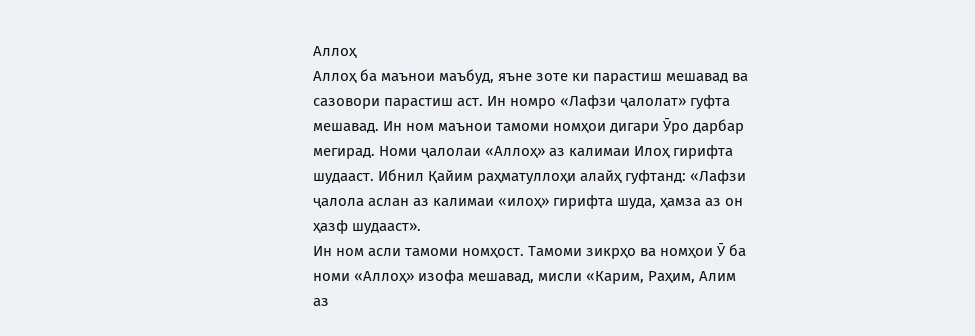Аллоҳ
Аллоҳ ба маънои маъбуд, яъне зоте ки парастиш мешавад ва сазовори парастиш аст. Ин номро «Лафзи ҷалолат» гуфта мешавад. Ин ном маънои тамоми номҳои дигари Ӯро дарбар мегирад. Номи ҷалолаи «Аллоҳ» аз калимаи Илоҳ гирифта шудааст. Ибнил Қайим раҳматуллоҳи алайҳ гуфтанд: «Лафзи ҷалола аслан аз калимаи «илоҳ» гирифта шуда, ҳамза аз он ҳазф шудааст».
Ин ном асли тамоми номҳост. Тамоми зикрҳо ва номҳои Ӯ ба номи «Аллоҳ» изофа мешавад, мисли «Карим, Раҳим, Алим аз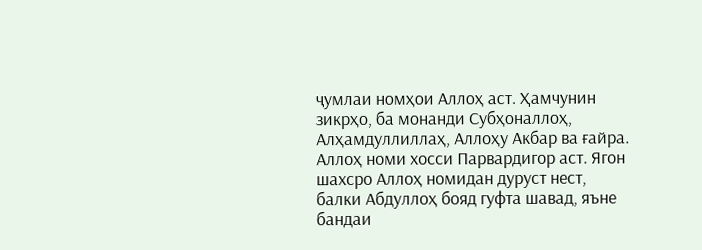ҷумлаи номҳои Аллоҳ аст. Ҳамчунин зикрҳо, ба монанди Субҳоналлоҳ, Алҳамдуллиллаҳ, Аллоҳу Акбар ва ғайра.
Аллоҳ номи хосси Парвардигор аст. Ягон шахсро Аллоҳ номидан дуруст нест, балки Абдуллоҳ бояд гуфта шавад, яъне бандаи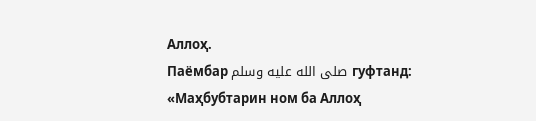Аллоҳ.
Паёмбар صلى الله عليه وسلم гуфтанд: «Маҳбубтарин ном ба Аллоҳ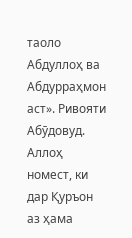таоло Абдуллоҳ ва Абдурраҳмон аст». Ривояти Абӯдовуд.
Аллоҳ номест, ки дар Қуръон аз ҳама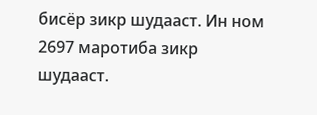бисёр зикр шудааст. Ин ном 2697 маротиба зикр шудааст.